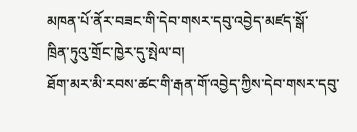མཁན་པོ་ནོར་བཟང་གི་དེབ་གསར་དབུ་འབྱེད་མཛད་སྒོ་
ཁྲིན་ཏུའུ་གྲོང་ཁྱེར་དུ་སྤེལ་བ།
ཐོག་མར་མི་རབས་ཚང་གི་རྒན་གོ་འབྱེད་ཀྱིས་དེབ་གསར་དབུ་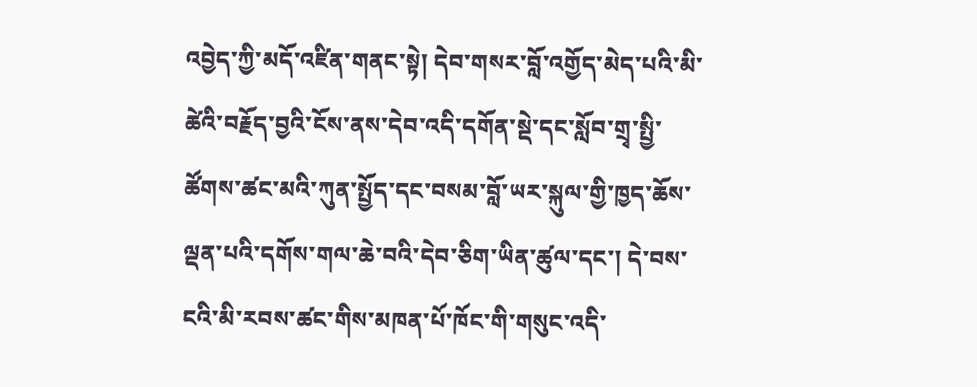འབྱེད་ཀྱི་མདོ་འཛིན་གནང་སྟེ། དེབ་གསར་བློ་འགྱོད་མེད་པའི་མི་ཚེའི་བརྗོད་བྱའི་ངོས་ནས་དེབ་འདི་དགོན་སྡེ་དང་སློབ་གྲྭ་སྤྱི་ཚོགས་ཚང་མའི་ཀུན་སྤྱོད་དང་བསམ་བློ་ཡར་སྐུལ་གྱི་ཁྱད་ཆོས་ལྡན་པའི་དགོས་གལ་ཆེ་བའི་དེབ་ཅིག་ཡིན་ཚུལ་དང་། དེ་བས་ངའི་མི་རབས་ཚང་གིས་མཁན་པོ་ཁོང་གི་གསུང་འདི་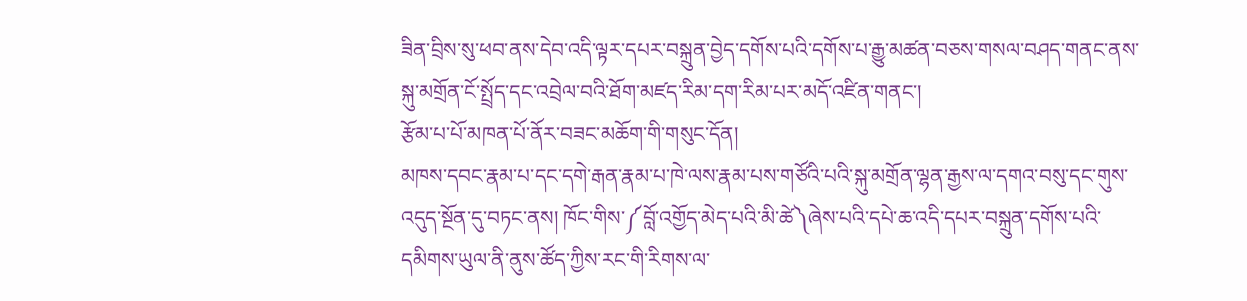ཟིན་བྲིས་སུ་ཕབ་ནས་དེབ་འདི་ལྟར་དཔར་བསྐྲུན་བྱེད་དགོས་པའི་དགོས་པ་རྒྱུ་མཚན་བཅས་གསལ་བཤད་གནང་ནས་སྐུ་མགྲོན་ངོ་སྤྲོད་དང་འབྲེལ་བའི་ཐོག་མཛད་རིམ་དག་རིམ་པར་མདོ་འཛིན་གནང་།
རྩོམ་པ་པོ་མཁན་པོ་ནོར་བཟང་མཆོག་གི་གསུང་དོན།
མཁས་དབང་རྣམ་པ་དང་དགེ་རྒན་རྣམ་པ་ཁེ་ལས་རྣམ་པས་གཙོའི་པའི་སྐུ་མགྲོན་ལྷན་རྒྱས་ལ་དགའ་བསུ་དང་གུས་འདུད་སྔོན་དུ་བཏང་ནས། ཁོང་གིས་༼བློ་འགྱོད་མེད་པའི་མི་ཚེ༽ཞེས་པའི་དཔེ་ཆ་འདི་དཔར་བསྐྲུན་དགོས་པའི་དམིགས་ཡུལ་ནི་ནུས་ཚོད་ཀྱིས་རང་གི་རིགས་ལ་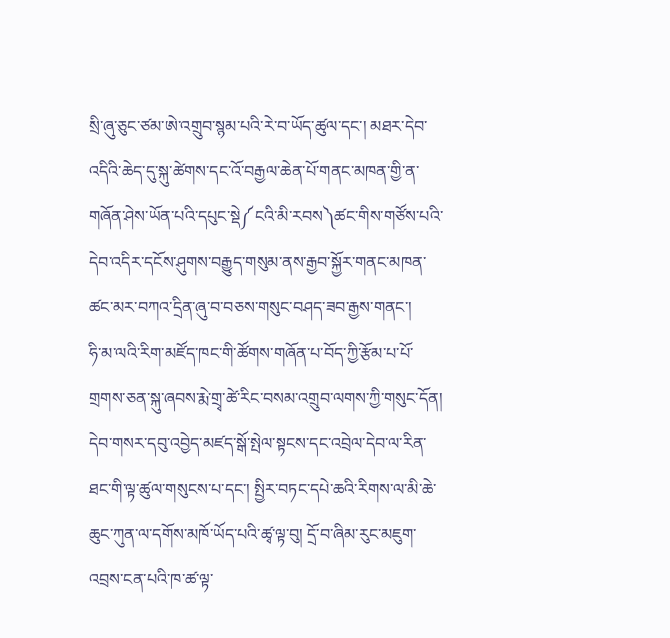སྲི་ཞུ་ཅུང་ཙམ་ཨེ་འགྲུབ་སྙམ་པའི་རེ་བ་ཡོད་ཚུལ་དང་། མཐར་དེབ་འདིའི་ཆེད་དུ་སྐུ་ཚེགས་དང་འོ་བརྒྱལ་ཆེན་པོ་གནང་མཁན་གྱི་ན་གཞོན་ཤེས་ཡོན་པའི་དཔུང་སྡེ༼ངའི་མི་རབས༽ཚང་གིས་གཙོས་པའི་དེབ་འདིར་དངོས་ཤུགས་བརྒྱུད་གསུམ་ནས་རྒྱབ་སྐྱོར་གནང་མཁན་ཚང་མར་བཀའ་དྲིན་ཞུ་བ་བཅས་གསུང་བཤད་ཟབ་རྒྱས་གནང་།
ཧི་མ་ལའི་རིག་མཛོད་ཁང་གི་ཚོགས་གཞོན་པ་བོད་ཀྱི་རྩོམ་པ་པོ་གྲགས་ཅན་སྐུ་ཞབས་རྨེ་གྲྭ་ཚེ་རིང་བསམ་འགྲུབ་ལགས་ཀྱི་གསུང་དོན།
དེབ་གསར་དབུ་འབྱེད་མཛད་སྒོ་སྤེལ་སྟངས་དང་འབྲེལ་དེབ་ལ་རིན་ཐང་གི་ལྟ་ཚུལ་གསུངས་པ་དང་། སྤྱིར་བཏང་དཔེ་ཆའི་རིགས་ལ་མི་ཆེ་ཆུང་ཀུན་ལ་དགོས་མཁོ་ཡོད་པའི་ཚྭ་ལྟ་བུ། དྲོ་བ་ཞིམ་རུང་མཇུག་འབྲས་ངན་པའི་ཁ་ཚ་ལྟ་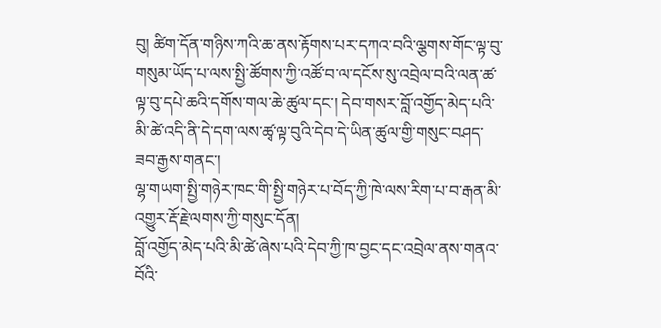བུ། ཚིག་དོན་གཉིས་ཀའི་ཆ་ནས་རྟོགས་པར་དཀའ་བའི་ལྕགས་གོང་ལྟ་བུ་གསུམ་ཡོད་པ་ལས་སྤྱི་ཚོགས་ཀྱི་འཚོ་བ་ལ་དངོས་སུ་འབྲེལ་བའི་ལན་ཚ་ལྟ་བུ་དཔེ་ཆའི་དགོས་གལ་ཆེ་ཚུལ་དང་། དེབ་གསར་བློ་འགྱོད་མེད་པའི་མི་ཚེ་འདི་ནི་དེ་དག་ལས་ཚྭ་ལྟ་བུའི་དེབ་དེ་ཡིན་ཚུལ་གྱི་གསུང་བཤད་ཟབ་རྒྱས་གནང་།
ལྷ་གཡག་སྤྱི་གཉེར་ཁང་གི་སྤྱི་གཉེར་པ་བོད་ཀྱི་ཁེ་ལས་རིག་པ་བ་རྒན་མི་འགྱུར་རྡོ་རྗེ་ལགས་ཀྱི་གསུང་དོན།
བློ་འགྱོད་མེད་པའི་མི་ཚེ་ཞེས་པའི་དེབ་ཀྱི་ཁ་བྱང་དང་འབྲེལ་ནས་གནའ་བོའི་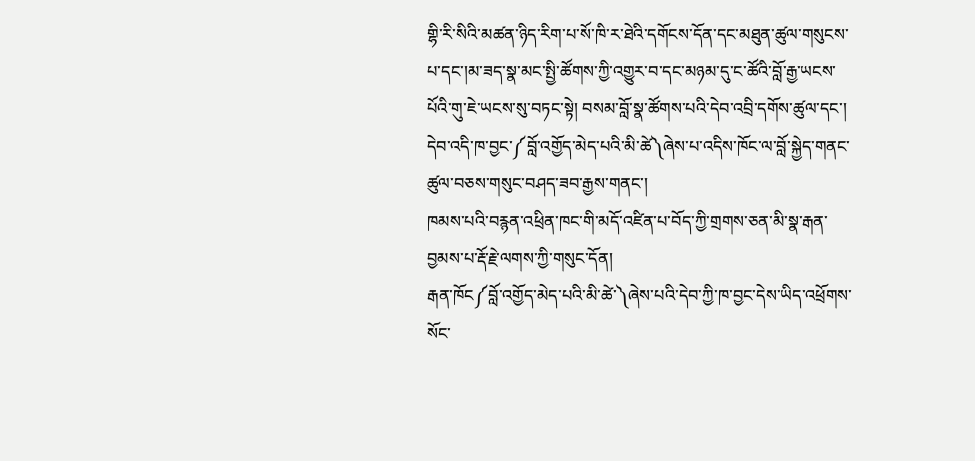གྷི་རི་སིའི་མཚན་ཉིད་རིག་པ་སོ་ཁི་ར་ཐེའི་དགོངས་དོན་དང་མཐུན་ཚུལ་གསུངས་པ་དང་།མ་ཟད་སྣ་མང་སྤྱི་ཚོགས་ཀྱི་འགྱུར་བ་དང་མཉམ་དུ་ང་ཚོའི་བློ་རྒྱ་ཡངས་པོའི་གུ་ཇེ་ཡངས་སུ་བཏང་སྟེ། བསམ་བློ་སྣ་ཚོགས་པའི་དེབ་འབྲི་དགོས་ཚུལ་དང་། དེབ་འདི་ཁ་བྱང་༼བློ་འགྱོད་མེད་པའི་མི་ཚེ༽ཞེས་པ་འདིས་ཁོང་ལ་བློ་སྐྱེད་གནང་ཚུལ་བཅས་གསུང་བཤད་ཟབ་རྒྱས་གནང་།
ཁམས་པའི་བརྙན་འཕྲིན་ཁང་གི་མདོ་འཛིན་པ་བོད་ཀྱི་གྲགས་ཅན་མི་སྣ་རྒན་བྱམས་པ་རྡོ་རྗེ་ལགས་ཀྱི་གསུང་དོན།
རྒན་ཁོང༼བློ་འགྱོད་མེད་པའི་མི་ཚེ་༽ཞེས་པའི་དེབ་ཀྱི་ཁ་བྱང་དེས་ཡིད་འཕྲོགས་སོང་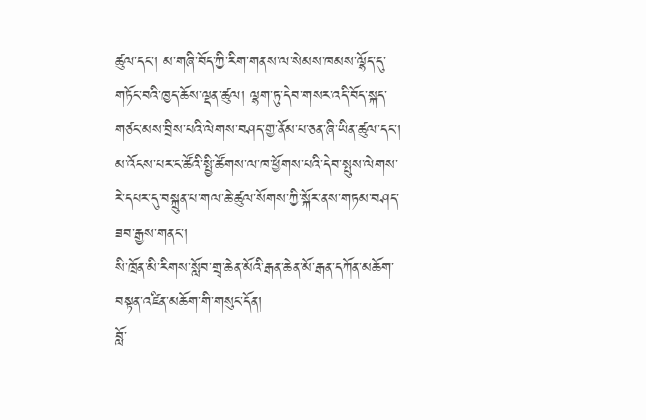ཚུལ་དང་། མ་གཞི་བོད་ཀྱི་རིག་གནས་ལ་སེམས་ཁམས་ལྷོད་དུ་གཏོང་བའི་ཁྱད་ཆོས་ལྡན་ཚུལ། ལྷག་ཏུ་དེབ་གསར་འདི་བོད་སྐད་གཙང་མས་བྲིས་པའི་ལེགས་བཤད་གྱ་ནོམ་པ་ཅན་ཞི་ཡིན་ཚུལ་དང་། མ་འོངས་པར་ང་ཚོའི་སྤྱི་ཚོགས་ལ་ཁ་ཕྱོགས་པའི་དེབ་སྤུས་ལེགས་རེ་དཔར་དུ་བསྐྲུན་པ་གལ་ཆེ་ཚུལ་སོགས་ཀྱི་སྐོར་ནས་གཏམ་བཤད་ཟབ་རྒྱས་གནང་།
སི་ཁྲོན་མི་རིགས་སློབ་གྲྭ་ཆེན་མོའི་རྒན་ཆེན་མོ་རྒན་དཀོན་མཆོག་བསྟན་འཛིན་མཆོག་གི་གསུང་དོན།
བློ་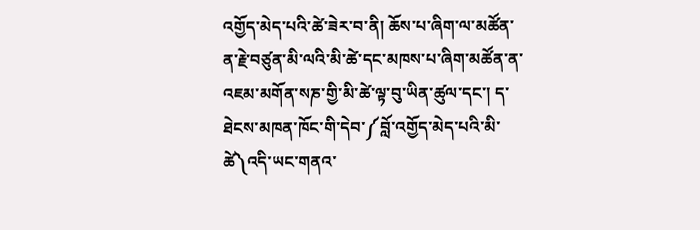འགྱོད་མེད་པའི་ཚེ་ཟེར་བ་ནི། ཆོས་པ་ཞིག་ལ་མཚོན་ན་རྗེ་བཙུན་མི་ལའི་མི་ཚེ་དང་མཁས་པ་ཞིག་མཚོན་ན་འཇམ་མགོན་སཎ་གྱི་མི་ཚེ་ལྟ་བུ་ཡིན་ཚུལ་དང་། ད་ཐེངས་མཁན་ཁོང་གི་དེབ་༼བློ་འགྱོད་མེད་པའི་མི་ཚེ༽འདི་ཡང་གནའ་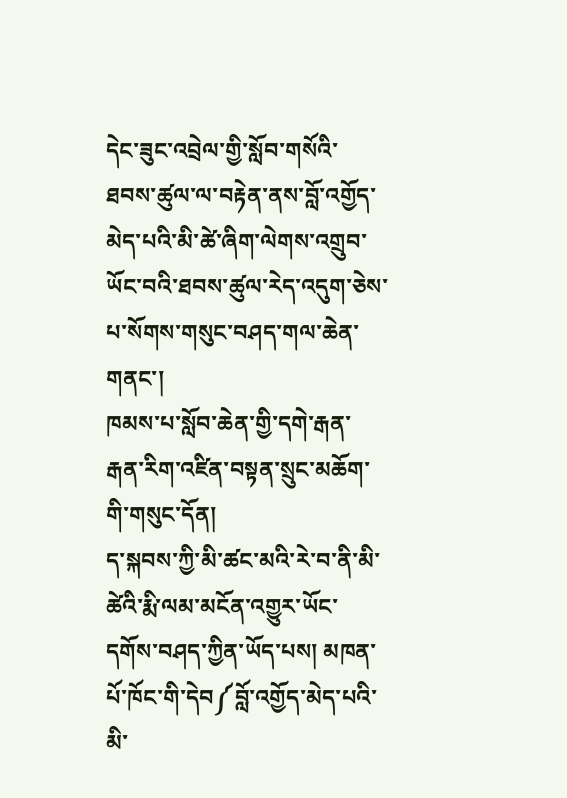དེང་ཟུང་འབྲེལ་གྱི་སློབ་གསོའི་ཐབས་ཚུལ་ལ་བརྟེན་ནས་བློ་འགྱོད་མེད་པའི་མི་ཚེ་ཞིག་ལེགས་འགྲུབ་ཡོང་བའི་ཐབས་ཚུལ་རེད་འདུག་ཅེས་པ་སོགས་གསུང་བཤད་གལ་ཆེན་གནང་།
ཁམས་པ་སློབ་ཆེན་གྱི་དགེ་རྒན་རྒན་རིག་འཛིན་བསྟན་སྲུང་མཆོག་གི་གསུང་དོན།
ད་སྐབས་ཀྱི་མི་ཚང་མའི་རེ་བ་ནི་མི་ཚེའི་རྨི་ལམ་མངོན་འགྱུར་ཡོང་དགོས་བཤད་ཀྱིན་ཡོད་པས། མཁན་པོ་ཁོང་གི་དེབ༼བློ་འགྱོད་མེད་པའི་མི་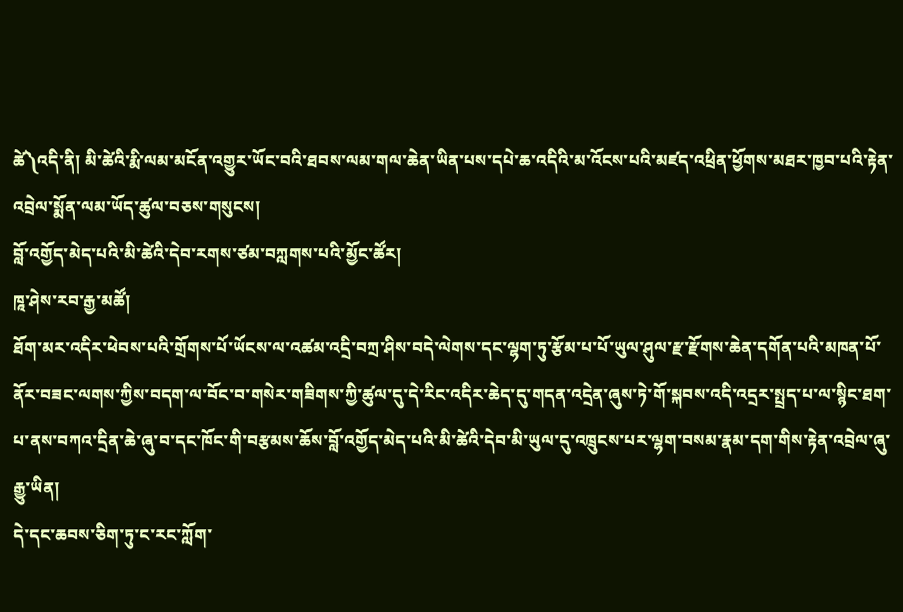ཚེ༽འདི་ནི། མི་ཚེའི་རྨི་ལམ་མངོན་འགྱུར་ཡོང་བའི་ཐབས་ལམ་གལ་ཆེན་ཡིན་པས་དཔེ་ཆ་འདིའི་མ་འོངས་པའི་མཛད་འཕྲིན་ཕྱོགས་མཐར་ཁྱབ་པའི་རྟེན་འབྲེལ་སྨོན་ལམ་ཡོད་ཚུལ་བཅས་གསུངས།
བློ་འགྱོད་མེད་པའི་མི་ཚེའི་དེབ་རགས་ཙམ་བཀླགས་པའི་མྱོང་ཚོར།
ཁཱ་ཤེས་རབ་རྒྱ་མཚོ།
ཐོག་མར་འདིར་ཕེབས་པའི་གྲོགས་པོ་ཡོངས་ལ་འཚམ་འདྲི་བཀྲ་ཤིས་བདེ་ལེགས་དང་ལྷག་ཏུ་རྩོམ་པ་པོ་ཡུལ་ཤུལ་རྫ་རྫོགས་ཆེན་དགོན་པའི་མཁན་པོ་ནོར་བཟང་ལགས་ཀྱིས་བདག་ལ་བོང་བ་གསེར་གཟིགས་ཀྱི་ཚུལ་དུ་དེ་རིང་འདིར་ཆེད་དུ་གདན་འདྲེན་ཞུས་ཏེ་གོ་སྐབས་འདི་འདྲར་སྤྲད་པ་ལ་སྙིང་ཐག་པ་ནས་བཀའ་དྲིན་ཆེ་ཞུ་བ་དང་ཁོང་གི་བརྩམས་ཆོས་བློ་འགྱོད་མེད་པའི་མི་ཚེའི་དེབ་མི་ཡུལ་དུ་འཁྲུངས་པར་ལྷག་བསམ་རྣམ་དག་གིས་རྟེན་འབྲེལ་ཞུ་རྒྱུ་ཡིན།
དེ་དང་ཆབས་ཅིག་ཏུ་ང་རང་ཀློག་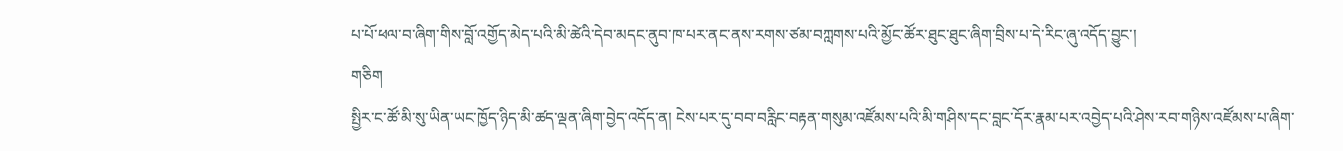པ་པོ་ཕལ་བ་ཞིག་གིས་བློ་འགྱོད་མེད་པའི་མི་ཚེའི་དེབ་མདང་ནུབ་ཁ་པར་ནང་ནས་རགས་ཙམ་བཀླགས་པའི་མྱོང་ཚོར་ཐུང་ཐུང་ཞིག་བྲིས་པ་དེ་རིང་ཞུ་འདོད་བྱུང་།
གཅིག
སྤྱིར་ང་ཚོ་མི་སུ་ཡིན་ཡང་ཁྱོད་ཉིད་མི་ཚད་ལྡན་ཞིག་བྱེད་འདོད་ན། ངེས་པར་དུ་བབ་བརླིང་བརྟན་གསུམ་འཛོམས་པའི་མི་གཤིས་དང་བླང་དོར་རྣམ་པར་འབྱེད་པའི་ཤེས་རབ་གཉིས་འཛོམས་པ་ཞིག་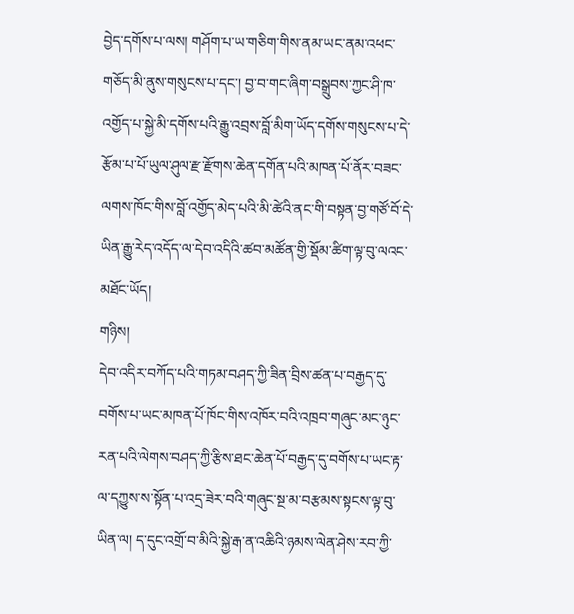བྱེད་དགོས་པ་ལས། གཤོག་པ་ཡ་གཅིག་གིས་ནམ་ཡང་ནམ་འཕང་གཅོད་མི་ནུས་གསུངས་པ་དང་། བྱ་བ་གང་ཞིག་བསྒྲུབས་ཀྱང་ཤི་ཁ་འགྱོད་པ་སྐྱེ་མི་དགོས་པའི་རྒྱུ་འབྲས་བློ་མིག་ཡོད་དགོས་གསུངས་པ་དེ་རྩོམ་པ་པོ་ཡུལ་ཤུལ་རྫ་རྫོགས་ཆེན་དགོན་པའི་མཁན་པོ་ནོར་བཟང་ལགས་ཁོང་གིས་བློ་འགྱོད་མེད་པའི་མི་ཚེའི་ནང་གི་བསྟན་བྱ་གཙོ་བོ་དེ་ཡིན་རྒྱུ་རེད་འདོད་ལ་དེབ་འདིའི་ཚབ་མཚོན་གྱི་སྡོམ་ཚིག་ལྟ་བུ་ལའང་མཐོང་ཡོད།
གཉིས།
དེབ་འདིར་བཀོད་པའི་གཏམ་བཤད་ཀྱི་ཟིན་བྲིས་ཚན་པ་བརྒྱད་དུ་བགོས་པ་ཡང་མཁན་པོ་ཁོང་གིས་འཁོར་བའི་འཁྲབ་གཞུང་མང་ཉུང་རན་པའི་ལེགས་བཤད་ཀྱི་རྩིས་ཐང་ཆེན་པོ་བརྒྱད་དུ་བགོས་པ་ཡང་རྟ་ལ་དཀྱུས་ས་སྟོན་པ་འདྲ་ཟེར་བའི་གཞུང་སྔ་མ་བརྩམས་སྟངས་ལྟ་བུ་ཡིན་ལ། ད་དུང་འགྲོ་བ་མིའི་སྐྱེ་རྒ་ན་འཆིའི་ཉམས་ལེན་ཤེས་རབ་ཀྱི་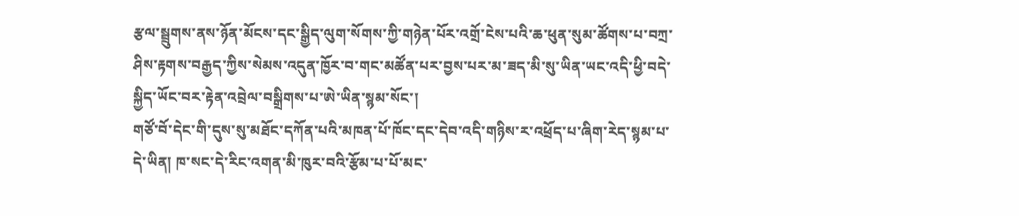རྩལ་སྦྲུགས་ནས་ཉོན་མོངས་དང་སྒྱིད་ལུག་སོགས་ཀྱི་གཉེན་པོར་འགྲོ་ངེས་པའི་ཆ་ཕུན་སུམ་ཚོགས་པ་བཀྲ་ཤིས་རྟགས་བརྒྱད་ཀྱིས་སེམས་འདུན་ཁྱོར་བ་གང་མཚོན་པར་བྱས་པར་མ་ཟད་མི་སུ་ཡིན་ཡང་འདི་ཕྱི་བདེ་སྐྱིད་ཡོང་བར་རྟེན་འབྲེལ་བསྒྲིགས་པ་ཨེ་ཡིན་སྙམ་སོང་།
གཙོ་བོ་དེང་གི་དུས་སུ་མཐོང་དཀོན་པའི་མཁན་པོ་ཁོང་དང་དེབ་འདི་གཉིས་ར་འཕྲོད་པ་ཞིག་རེད་སྙམ་པ་དེ་ཡིན། ཁ་སང་དེ་རིང་འགན་མི་ཁུར་བའི་རྩོམ་པ་པོ་མང་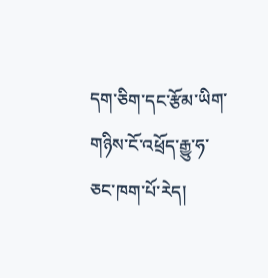དག་ཅིག་དང་རྩོམ་ཡིག་གཉིས་ངོ་འཕྲོད་རྒྱུ་ཧ་ཅང་ཁག་པོ་རེད།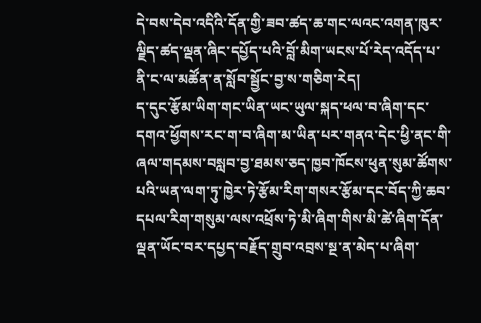དེ་བས་དེབ་འདིའི་དོན་གྱི་ཟབ་ཚད་ཆ་གང་ལའང་འགན་ཁུར་ལྗིད་ཚད་ལྡན་ཞིང་དཔྱོད་པའི་བློ་མིག་ཡངས་པོ་རེད་འདོད་པ་ནི་ང་ལ་མཚོན་ན་སློབ་སྦྱོང་བྱ་ས་གཅིག་རེད།
ད་དུང་རྩོམ་ཡིག་གང་ཡིན་ཡང་ཡུལ་སྐད་ཕལ་བ་ཞིག་དང་དགའ་ཕྱོགས་རང་ག་བ་ཞིག་མ་ཡིན་པར་གནའ་དེང་ཕྱི་ནང་གི་ཞལ་གདམས་བསླབ་བྱ་ཐམས་ཅད་ཁྱབ་ཁོངས་ཕུན་སུམ་ཚོགས་པའི་ཡན་ལག་ཏུ་ཁྱེར་ཏེ་རྩོམ་རིག་གསར་རྩོམ་དང་བོད་ཀྱི་ཆབ་དཔལ་རིག་གསུམ་ལས་འཕྲོས་ཏེ་མི་ཞིག་གིས་མི་ཚེ་ཞིག་དོན་ལྡན་ཡོང་བར་དཔྱད་བརྗོད་གྲུབ་འབྲས་སྔ་ན་མེད་པ་ཞིག་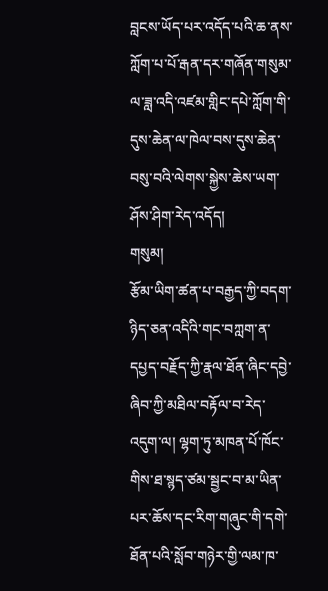བླངས་ཡོད་པར་འདོད་པའི་ཆ་ནས་ཀློག་པ་པོ་རྒན་དར་གཞོན་གསུམ་ལ་ཟླ་འདི་འཛམ་གླིང་དཔེ་ཀློག་གི་དུས་ཆེན་ལ་ཁེལ་བས་དུས་ཆེན་བསུ་བའི་ལེགས་སྐྱེས་ཆེས་ཡག་ཤོས་ཤིག་རེད་འདོད།
གསུམ།
རྩོམ་ཡིག་ཚན་པ་བརྒྱད་ཀྱི་བདག་ཉིད་ཅན་འདིའི་གང་བཀླག་ན་དཔྱད་བརྗོད་ཀྱི་རྣལ་ཐོན་ཞིང་དབྱེ་ཞིབ་ཀྱི་མཐིལ་བརྟོལ་བ་རེད་འདུག་ལ། ལྷག་ཏུ་མཁན་པོ་ཁོང་གིས་ཐ་སྙད་ཙམ་སྦྱང་བ་མ་ཡིན་པར་ཆོས་དང་རིག་གཞུང་གི་དགེ་ཐོན་པའི་སློབ་གཉེར་གྱི་ལམ་ཁ་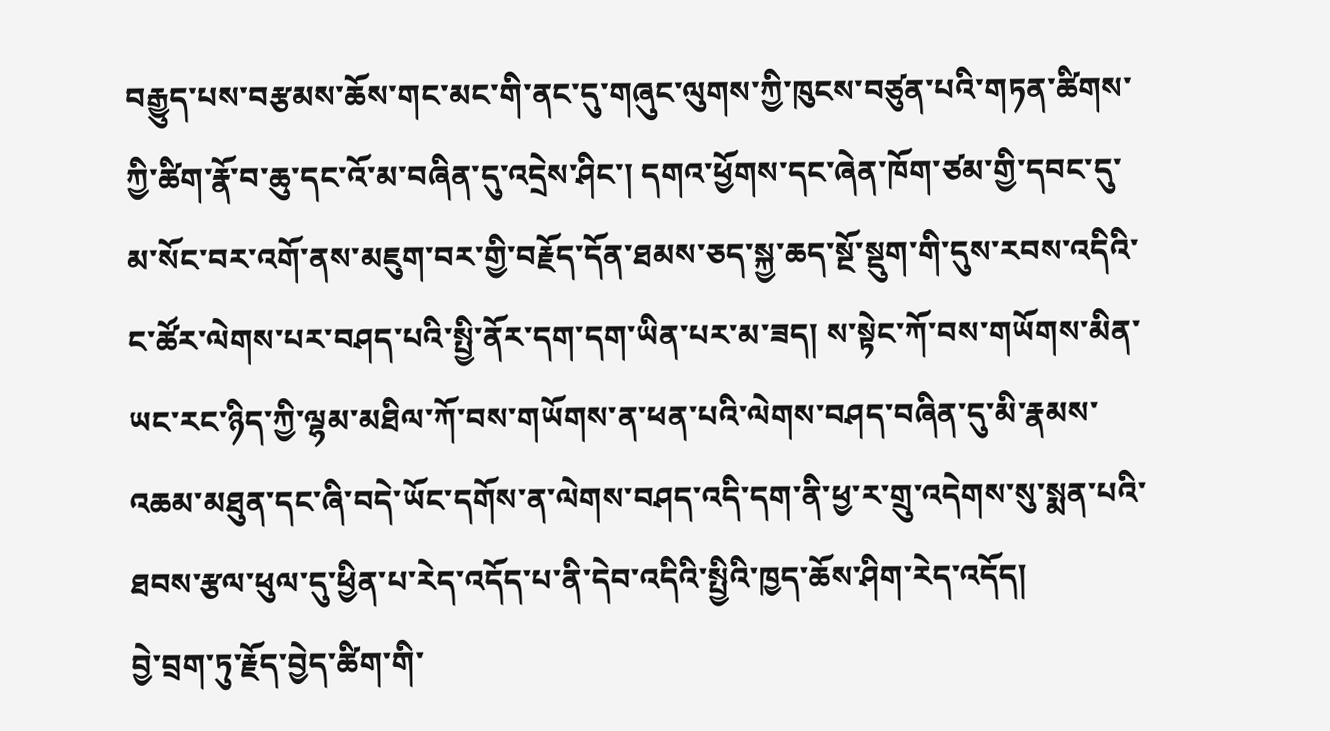བརྒྱུད་པས་བརྩམས་ཆོས་གང་མང་གི་ནང་དུ་གཞུང་ལུགས་ཀྱི་ཁུངས་བཙུན་པའི་གཏན་ཚིགས་ཀྱི་ཚིག་རྣོ་བ་ཆུ་དང་འོ་མ་བཞིན་དུ་འདྲེས་ཤིང་། དགའ་ཕྱོགས་དང་ཞེན་ཁོག་ཙམ་གྱི་དབང་དུ་མ་སོང་བར་འགོ་ནས་མཇུག་བར་གྱི་བརྗོད་དོན་ཐམས་ཅད་སྐྱ་ཆད་སྔོ་སྡུག་གི་དུས་རབས་འདིའི་ང་ཚོར་ལེགས་པར་བཤད་པའི་སྤྱི་ནོར་དག་དག་ཡིན་པར་མ་ཟད། ས་སྟེང་ཀོ་བས་གཡོགས་མིན་ཡང་རང་ཉིད་ཀྱི་ལྷམ་མཐིལ་ཀོ་བས་གཡོགས་ན་ཕན་པའི་ལེགས་བཤད་བཞིན་དུ་མི་རྣམས་འཆམ་མཐུན་དང་ཞི་བདེ་ཡོང་དགོས་ན་ལེགས་བཤད་འདི་དག་ནི་ཕྱ་ར་གྲུ་འདེགས་སུ་སྨན་པའི་ཐབས་རྩལ་ཕུལ་དུ་ཕྱིན་པ་རེད་འདོད་པ་ནི་དེབ་འདིའི་སྤྱིའི་ཁྱད་ཆོས་ཤིག་རེད་འདོད།
བྱེ་བྲག་ཏུ་རྗོད་བྱེད་ཚིག་གི་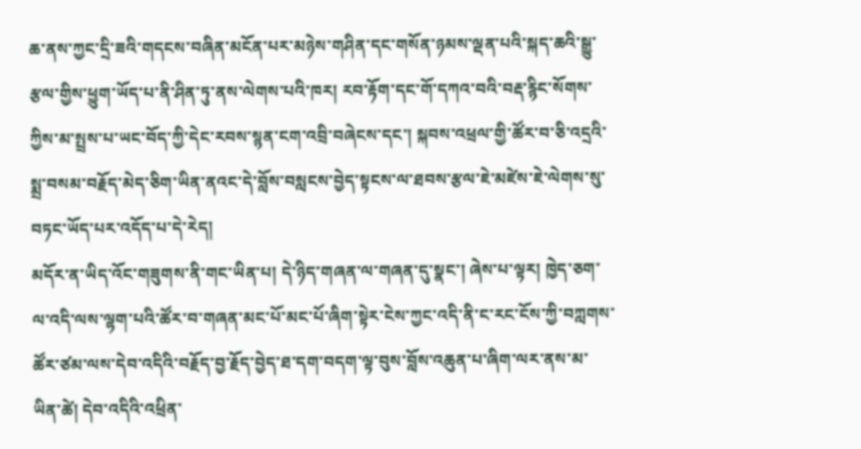ཆ་ནས་ཀྱང་དྲི་ཟའི་གདངས་བཞིན་མངོན་པར་མཉེས་གཤིན་དང་གསོན་ཉམས་ལྡན་པའི་སྐད་ཆའི་སྒྱུ་རྩལ་གྱིས་ཕྱུག་ཡོད་པ་ནི་ཤིན་ཏུ་ནས་ལེགས་པའི་ཁར། རབ་རྟོག་དང་གོ་དཀའ་བའི་བརྡ་རྙིང་སོགས་ཀྱིས་མ་སྤྲས་པ་ཡང་བོད་ཀྱི་དེང་རབས་སྙན་ངག་འབྲི་བཞེངས་དང་། སྐབས་འཕྲལ་གྱི་ཚོར་བ་ཅི་འདྲའི་སྨྲ་བསམ་བརྗོད་མེད་ཅིག་ཡིན་ནའང་དེ་བློས་བསླངས་བྱེད་སྟངས་ལ་ཐབས་རྩལ་ཇེ་མཛེས་ཇེ་ལེགས་སུ་བཏང་ཡོད་པར་འདོད་པ་དེ་རེད།
མདོར་ན་ཡིད་འོང་གཟུགས་ནི་གང་ཡིན་པ། དེ་ཉིད་གཞན་ལ་གཞན་དུ་སྣང་། ཞེས་པ་ལྟར། ཁྱེད་ཅག་ལ་འདི་ལས་ལྷག་པའི་ཚོར་བ་གཞན་མང་པོ་མང་པོ་ཞིག་སྟེར་ངེས་ཀྱང་འདི་ནི་ང་རང་ངོས་ཀྱི་བཀླགས་ཚོར་ཙམ་ལས་དེབ་འདིའི་བརྗོད་བྱ་རྗོད་བྱེད་ཐ་དག་བདག་ལྟ་བུས་བློས་འཆུན་པ་ཞིག་ལར་ནས་མ་ཡིན་ཚེ། དེབ་འདིའི་འཕྲིན་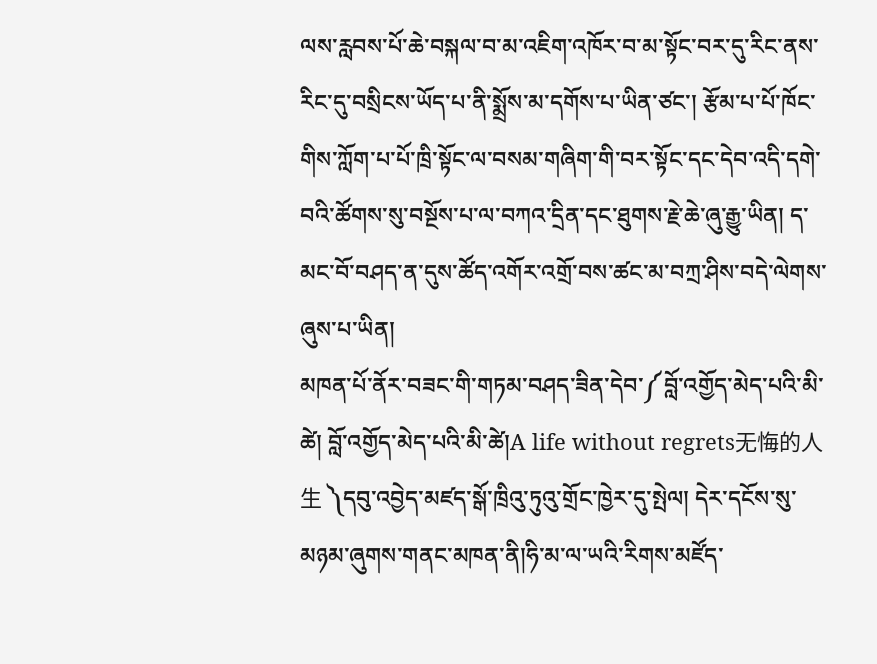ལས་རླབས་པོ་ཆེ་བསྐལ་བ་མ་འཇིག་འཁོར་བ་མ་སྟོང་བར་དུ་རིང་ནས་རིང་དུ་བསྲིངས་ཡོད་པ་ནི་སྨྲོས་མ་དགོས་པ་ཡིན་ཙང་། རྩོམ་པ་པོ་ཁོང་གིས་ཀློག་པ་པོ་ཁྲི་སྟོང་ལ་བསམ་གཞིག་གི་བར་སྟོང་དང་དེབ་འདི་དགེ་བའི་ཚོགས་སུ་བསྔོས་པ་ལ་བཀའ་དྲིན་དང་ཐུགས་རྗེ་ཆེ་ཞུ་རྒྱུ་ཡིན། ད་མང་བོ་བཤད་ན་དུས་ཚོད་འགོར་འགྲོ་བས་ཚང་མ་བཀྲ་ཤིས་བདེ་ལེགས་ཞུས་པ་ཡིན།
མཁན་པོ་ནོར་བཟང་གི་གཏམ་བཤད་ཟིན་དེབ་༼བློ་འགྱོད་མེད་པའི་མི་ཚེ། བློ་འགྱོད་མེད་པའི་མི་ཚེ།A life without regrets无悔的人生 ༽དབུ་འབྱེད་མཛད་སྒོ་ཁྲིའུ་ཏུའུ་གྲོང་ཁྱེར་དུ་སྤེལ། དེར་དངོས་སུ་མཉམ་ཞུགས་གནང་མཁན་ནི།ཧི་མ་ལ་ཡའི་རིགས་མཛོད་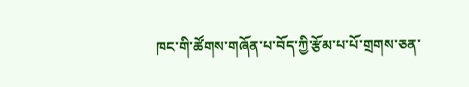ཁང་གི་ཚོགས་གཞོན་པ་བོད་ཀྱི་རྩོམ་པ་པོ་གྲགས་ཅན་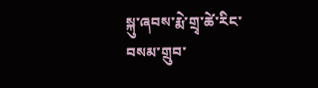སྐུ་ཞབས་རྨེ་གྲྭ་ཚེ་རིང་བསམ་གྲུབ་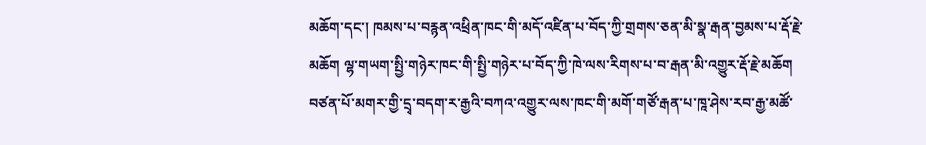མཆོག་དང་། ཁམས་པ་བརྙན་འཕྲིན་ཁང་གི་མདོ་འཛིན་པ་བོད་ཀྱི་གྲགས་ཅན་མི་སྣ་རྒན་བྱམས་པ་རྡོ་རྗེ་མཆོག ལྷ་གཡག་སྤྱི་གཉེར་ཁང་གི་སྤྱི་གཉེར་པ་བོད་ཀྱི་ཁེ་ལས་རིགས་པ་བ་རྒན་མི་འགྱུར་རྡོ་རྗེ་མཆོག བཙན་པོ་མགར་གྱི་དྲྭ་བདག་ར་རྒྱའི་བཀའ་འགྱུར་ལས་ཁང་གི་མགོ་གཙོ་རྒན་པ་ཁཱ་ཤེས་རབ་རྒྱ་མཚོ་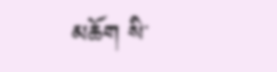མཆོག སི་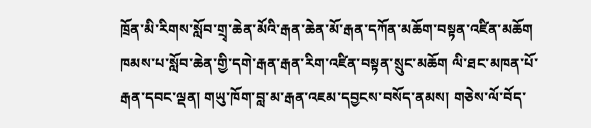ཁྲོན་མི་རིགས་སློབ་གྲྭ་ཆེན་མོའི་རྒན་ཆེན་མོ་རྒན་དཀོན་མཆོག་བསྟན་འཛིན་མཆོག ཁམས་པ་སློབ་ཆེན་གྱི་དགེ་རྒན་རྒན་རིག་འཛིན་བསྟན་སྲུང་མཆོག ལི་ཐང་མཁན་པོ་རྒན་དབང་ལྡན། གཡུ་ཁོག་བླ་མ་རྒན་འཇམ་དབྱངས་བསོད་ནམས། གཅེས་ལོ་བོད་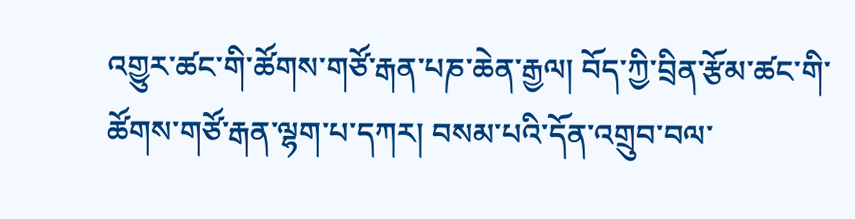འགྱུར་ཚང་གི་ཚོགས་གཙོ་རྒན་པཎ་ཆེན་རྒྱལ། བོད་ཀྱི་བྲིན་རྩོམ་ཚང་གི་ཚོགས་གཙོ་རྒན་ལྷག་པ་དཀར། བསམ་པའི་དོན་འགྲུབ་བལ་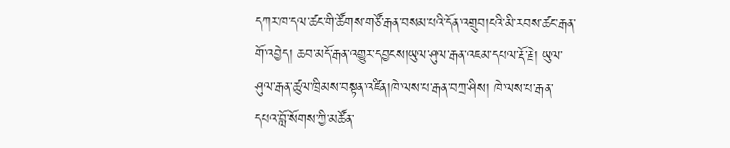དཀར་ཁ་དལ་ཚང་གི་ཚོགས་གཙོ་རྒན་བསམ་པའི་དོན་འགྲུབ།ངའི་མི་རབས་ཚང་རྒན་གོ་འབྱེད། ཆབ་མདོ་རྒན་འགྱུར་དབྱངས།ཡུལ་ཤུལ་རྒན་འཇམ་དཔལ་རྡོ་རྗེ། ཡུལ་ཤུལ་རྒན་ཚུལ་ཁྲིམས་བསྟན་འཛིན།ཁེ་ལས་པ་རྒན་བཀྲ་ཤིས། ཁེ་ལས་པ་རྒན་དཔའ་བློ་སོགས་ཀྱི་མཚོན་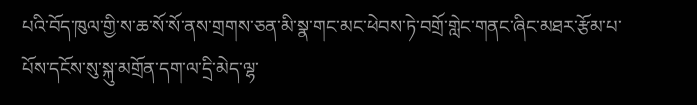པའི་བོད་ཁུལ་གྱི་ས་ཆ་སོ་སོ་ནས་གྲགས་ཅན་མི་སྣ་གང་མང་ཕེབས་ཏེ་བགྲོ་གླེང་གནང་ཞིང་མཐར་རྩོམ་པ་པོས་དངོས་སུ་སྐུ་མགྲོན་དག་ལ་དྲི་མེད་ལྷ་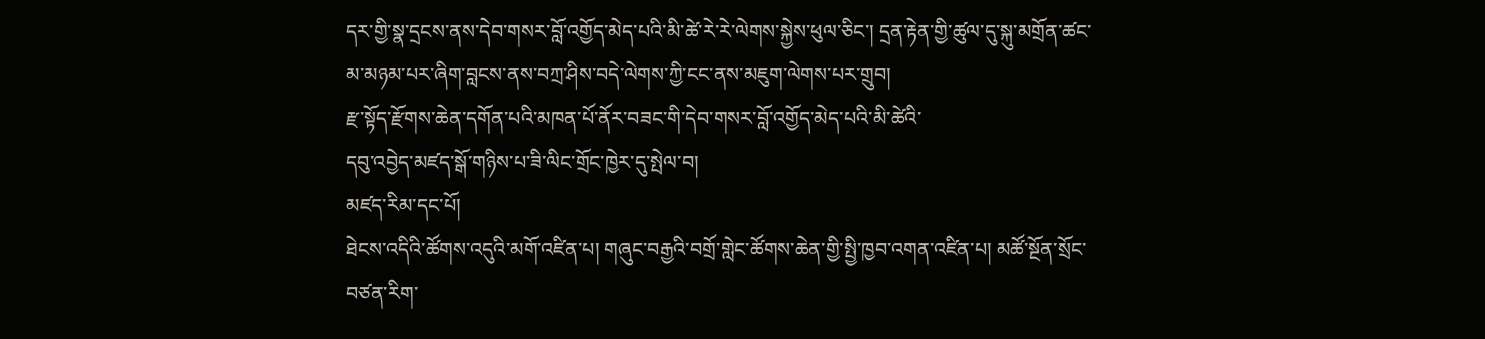དར་གྱི་སྣ་དྲངས་ནས་དེབ་གསར་བློ་འགྱོད་མེད་པའི་མི་ཚེ་རེ་རེ་ལེགས་སྐྱེས་ཕུལ་ཅིང་། དྲན་རྟེན་གྱི་ཚུལ་དུ་སྐུ་མགྲོན་ཚང་མ་མཉམ་པར་ཞིག་བླངས་ནས་བཀྲ་ཤིས་བདེ་ལེགས་ཀྱི་ངང་ནས་མཇུག་ལེགས་པར་གྲུབ།
རྫ་སྟོད་རྫོགས་ཆེན་དགོན་པའི་མཁན་པོ་ནོར་བཟང་གི་དེབ་གསར་བློ་འགྱོད་མེད་པའི་མི་ཚེའི་
དབུ་འབྱེད་མཛད་སྒོ་གཉིས་པ་ཟི་ལིང་གྲོང་ཁྱེར་དུ་སྤེལ་བ།
མཛད་རིམ་དང་པོ།
ཐེངས་འདིའི་ཚོགས་འདུའི་མགོ་འཛིན་པ། གཞུང་བརྒྱའི་བགྲོ་གླེང་ཚོགས་ཆེན་གྱི་སྤྱི་ཁྱབ་འགན་འཛིན་པ། མཚོ་སྔོན་སྲོང་བཙན་རིག་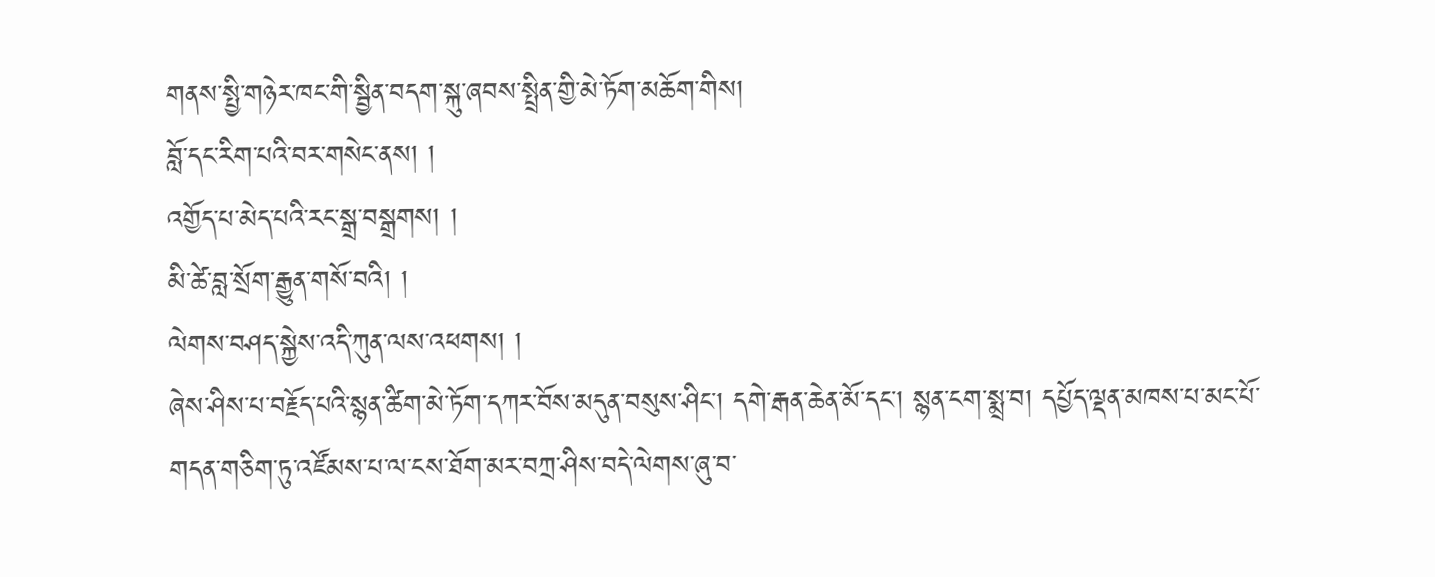གནས་སྤྱི་གཉེར་ཁང་གི་སྦྱིན་བདག་སྐུ་ཞབས་སྤྲིན་གྱི་མེ་ཏོག་མཆོག་གིས།
བློ་དང་རིག་པའི་བར་གསེང་ནས། །
འགྱོད་པ་མེད་པའི་རང་སྒྲ་བསྒྲགས། །
མི་ཚེ་བླ་སྲོག་རྒྱུན་གསོ་བའི། །
ལེགས་བཤད་སྐྱེས་འདི་ཀུན་ལས་འཕགས། །
ཞེས་ཤིས་པ་བརྗོད་པའི་སྙན་ཚིག་མེ་ཏོག་དཀར་བོས་མདུན་བསུས་ཤིང་། དགེ་རྒན་ཆེན་མོ་དང་། སྙན་ངག་སྨྲ་བ། དཔྱོད་ལྡན་མཁས་པ་མང་པོ་གདན་གཅིག་ཏུ་འཛོམས་པ་ལ་ངས་ཐོག་མར་བཀྲ་ཤིས་བདེ་ལེགས་ཞུ་བ་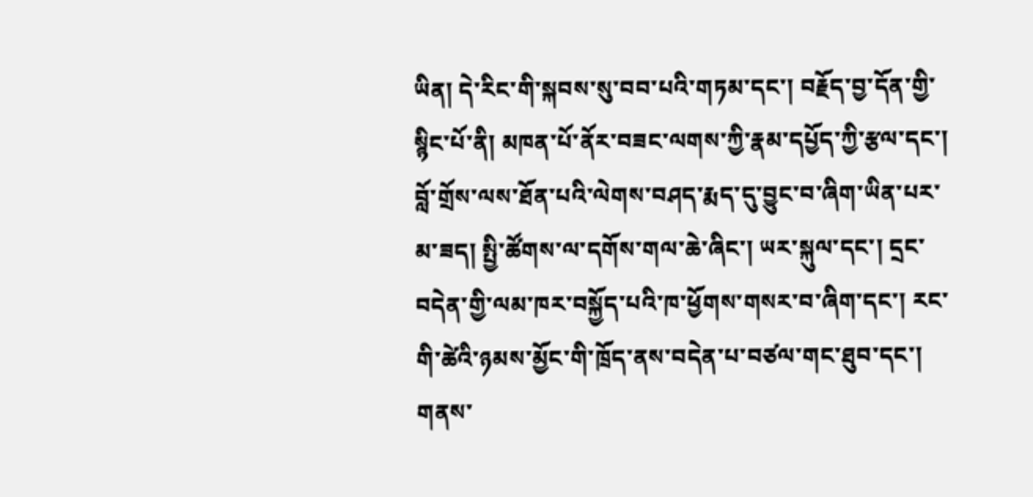ཡིན། དེ་རིང་གི་སྐབས་སུ་བབ་པའི་གཏམ་དང་། བརྗོད་བྱ་དོན་གྱི་སྙིང་པོ་ནི། མཁན་པོ་ནོར་བཟང་ལགས་ཀྱི་རྣམ་དཔྱོད་ཀྱི་རྩལ་དང་། བློ་གྲོས་ལས་ཐོན་པའི་ལེགས་བཤད་རྨད་དུ་བྱུང་བ་ཞིག་ཡིན་པར་མ་ཟད། སྤྱི་ཚོགས་ལ་དགོས་གལ་ཆེ་ཞིང་། ཡར་སྐུལ་དང་། དྲང་བདེན་གྱི་ལམ་ཁར་བསྐྱོད་པའི་ཁ་ཕྱོགས་གསར་བ་ཞིག་དང་། རང་གི་ཚེའི་ཉམས་མྱོང་གི་ཁྲོད་ནས་བདེན་པ་བཙལ་གང་ཐུབ་དང་། གནས་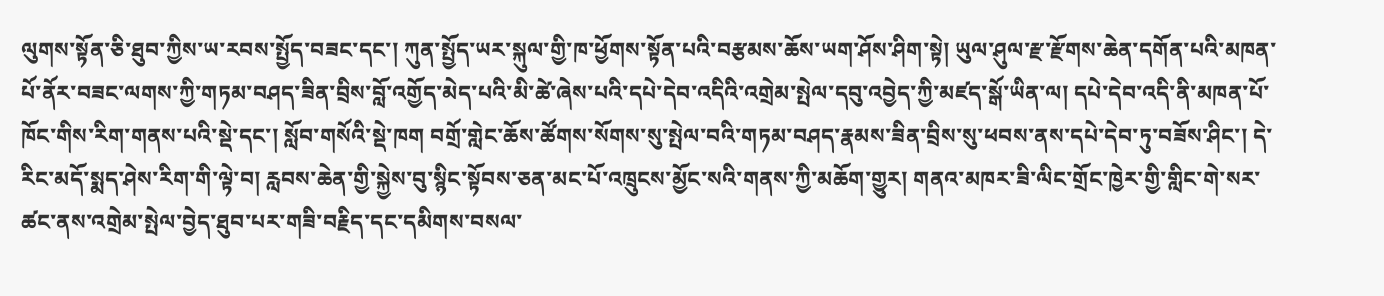ལུགས་སྟོན་ཅི་ཐུབ་ཀྱིས་ཡ་རབས་སྤྱོད་བཟང་དང་། ཀུན་སྤྱོད་ཡར་སྐུལ་གྱི་ཁ་ཕྱོགས་སྟོན་པའི་བརྩམས་ཆོས་ཡག་ཤོས་ཤིག་སྟེ། ཡུལ་ཤུལ་རྫ་རྫོགས་ཆེན་དགོན་པའི་མཁན་པོ་ནོར་བཟང་ལགས་ཀྱི་གཏམ་བཤད་ཟིན་བྲིས་བློ་འགྱོད་མེད་པའི་མི་ཚེ་ཞེས་པའི་དཔེ་དེབ་འདིའི་འགྲེམ་སྤེལ་དབུ་འབྱེད་ཀྱི་མཛད་སྒོ་ཡིན་ལ། དཔེ་དེབ་འདི་ནི་མཁན་པོ་ཁོང་གིས་རིག་གནས་པའི་སྡེ་དང་། སློབ་གསོའི་སྡེ་ཁག བགྲོ་གླེང་ཆོས་ཚོགས་སོགས་སུ་སྤེལ་བའི་གཏམ་བཤད་རྣམས་ཟིན་བྲིས་སུ་ཕབས་ནས་དཔེ་དེབ་ཏུ་བཟོས་ཤིང་། དེ་རིང་མདོ་སྨད་ཤེས་རིག་གི་ལྟེ་བ། རླབས་ཆེན་གྱི་སྐྱེས་བུ་སྙིང་སྟོབས་ཅན་མང་པོ་འཁྲུངས་མྱོང་སའི་གནས་ཀྱི་མཆོག་གྱུར། གནའ་མཁར་ཟི་ལིང་གྲོང་ཁྱེར་གྱི་གླིང་གེ་སར་ཚང་ནས་འགྲེམ་སྤེལ་བྱེད་ཐུབ་པར་གཟི་བརྗིད་དང་དམིགས་བསལ་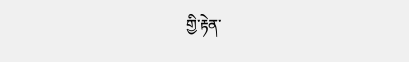གྱི་རྟེན་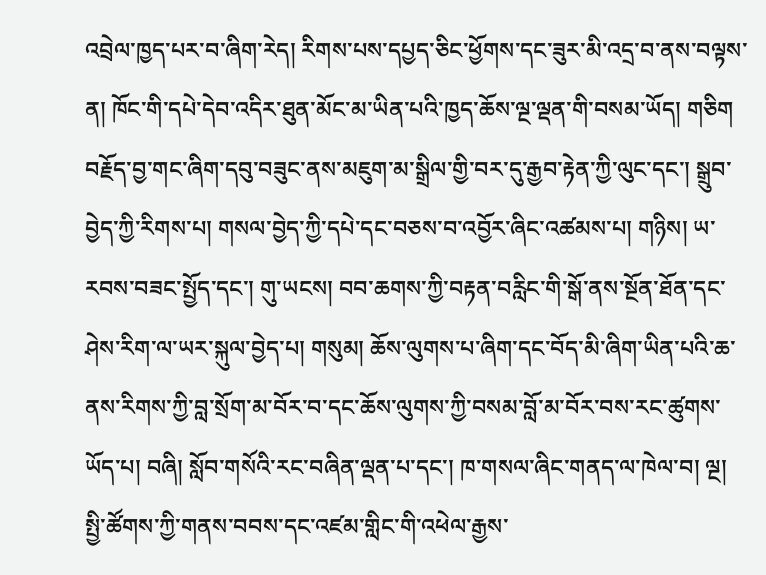འབྲེལ་ཁྱད་པར་བ་ཞིག་རེད། རིགས་པས་དཔྱད་ཅིང་ཕྱོགས་དང་ཟུར་མི་འདྲ་བ་ནས་བལྟས་ན། ཁོང་གི་དཔེ་དེབ་འདིར་ཐུན་མོང་མ་ཡིན་པའི་ཁྱད་ཆོས་ལྔ་ལྡན་གི་བསམ་ཡོད། གཅིག བརྗོད་བྱ་གང་ཞིག་དབུ་བཟུང་ནས་མཇུག་མ་སྒྲིལ་གྱི་བར་དུ་རྒྱབ་རྟེན་ཀྱི་ལུང་དང་། སྒྲུབ་བྱེད་ཀྱི་རིགས་པ། གསལ་བྱེད་ཀྱི་དཔེ་དང་བཅས་བ་འབྱོར་ཞིང་འཚམས་པ། གཉིས། ཡ་རབས་བཟང་སྤྱོད་དང་། གུ་ཡངས། བབ་ཆགས་ཀྱི་བརྟན་བརླིང་གི་སྒོ་ནས་སྔོན་ཐོན་དང་ཤེས་རིག་ལ་ཡར་སྐུལ་བྱེད་པ། གསུམ། ཆོས་ལུགས་པ་ཞིག་དང་བོད་མི་ཞིག་ཡིན་པའི་ཆ་ནས་རིགས་ཀྱི་བླ་སྲོག་མ་བོར་བ་དང་ཆོས་ལུགས་ཀྱི་བསམ་བློ་མ་བོར་བས་རང་ཚུགས་ཡོད་པ། བཞི། སློབ་གསོའི་རང་བཞིན་ལྡན་པ་དང་། ཁ་གསལ་ཞིང་གནད་ལ་ཁེལ་བ། ལྔ། སྤྱི་ཚོགས་ཀྱི་གནས་བབས་དང་འཛམ་གླིང་གི་འཕེལ་རྒྱས་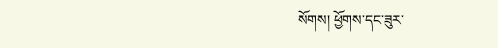སོགས། ཕྱོགས་དང་ཟུར་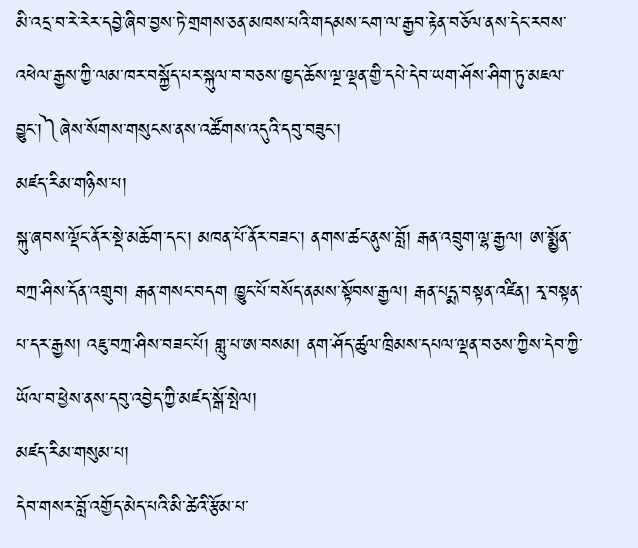མི་འདྲ་བ་རེ་རེར་དབྱེ་ཞིབ་བྱས་ཏེ་གྲགས་ཅན་མཁས་པའི་གདམས་ངག་ལ་རྒྱབ་རྟེན་བཅོལ་ནས་དེང་རབས་འཕེལ་རྒྱས་ཀྱི་ལམ་ཁར་བསྐྱོད་པར་སྐུལ་བ་བཅས་ཁྱད་ཆོས་ལྔ་ལྡན་གྱི་དཔེ་དེབ་ཡག་ཤོས་ཤིག་ཏུ་མཇལ་བྱུང་།༽ཞེས་སོགས་གསུངས་ནས་འཚོགས་འདུའི་དབུ་བཟུང་།
མཛད་རིམ་གཉིས་པ།
སྐུ་ཞབས་ལྡོང་ནོར་སྡེ་མཆོག་དང་། མཁན་པོ་ནོར་བཟང་། ནགས་ཚང་ནུས་བློ། རྒན་འབྲུག་ལྷ་རྒྱལ། ཨ་སྨྱོན་བཀྲ་ཤིས་དོན་འགྲུབ། རྒན་གསང་བདག ཁྱུང་པོ་བསོད་ནམས་སྟོབས་རྒྱལ། རྒན་པདྨ་བསྟན་འཛིན། རྭ་བསྟན་པ་དར་རྒྱས། འཇུ་བཀྲ་ཤིས་བཟང་པོ། གླུ་པ་ཨ་བསམ། ནག་ཤོད་ཚུལ་ཁྲིམས་དཔལ་ལྡན་བཅས་ཀྱིས་དེབ་ཀྱི་ཡོལ་བ་ཕྱེས་ནས་དབུ་འབྱེད་ཀྱི་མཛད་སྒོ་སྤེལ།
མཛད་རིམ་གསུམ་པ།
དེབ་གསར་བློ་འགྱོད་མེད་པའི་མི་ཚེའི་རྩོམ་པ་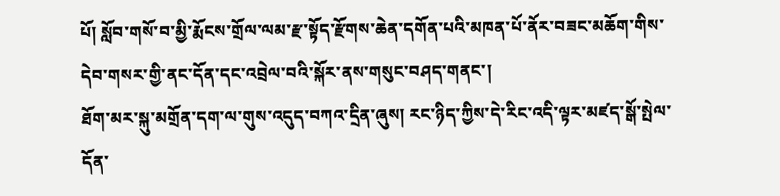པོ། སློབ་གསོ་བ་མྱི་རྨོངས་གྲོལ་ལམ་རྫ་སྟོད་རྫོགས་ཆེན་དགོན་པའི་མཁན་པོ་ནོར་བཟང་མཆོག་གིས་དེབ་གསར་གྱི་ནང་དོན་དང་འབྲེལ་བའི་སྐོར་ནས་གསུང་བཤད་གནང་།
ཐོག་མར་སྐུ་མགྲོན་དག་ལ་གུས་འདུད་བཀའ་དྲིན་ཞུས། རང་ཉིད་ཀྱིས་དེ་རིང་འདི་ལྟར་མཛད་སྒོ་སྤེལ་དོན་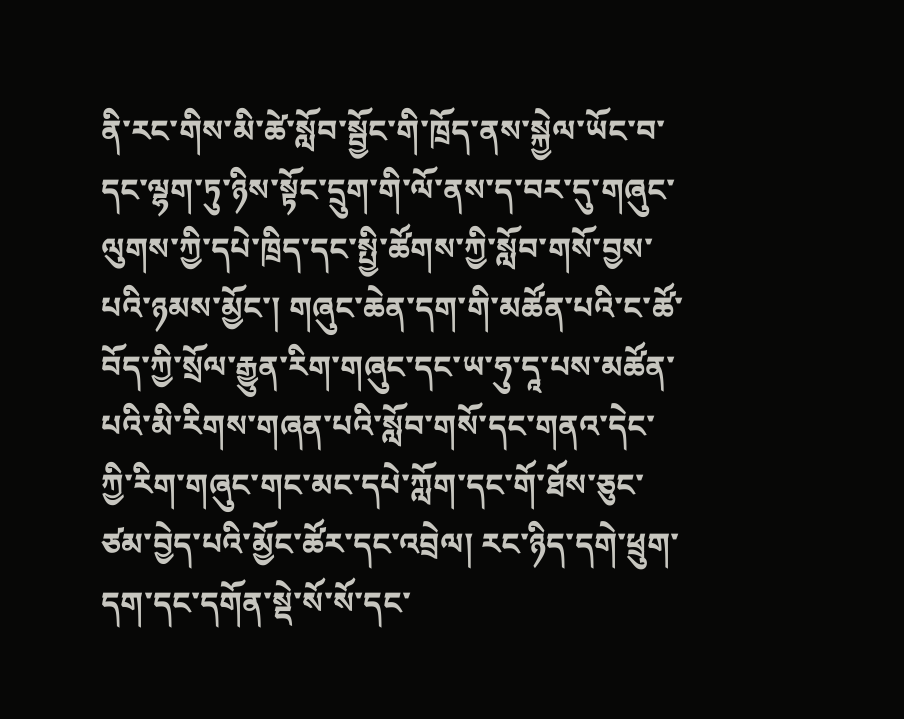ནི་རང་གིས་མི་ཚེ་སློབ་སྦྱོང་གི་ཁྲོད་ནས་སྐྱེལ་ཡོང་བ་དང་ལྷག་ཏུ་ཉིས་སྟོང་དྲུག་གི་ལོ་ནས་ད་བར་དུ་གཞུང་ལུགས་ཀྱི་དཔེ་ཁྲིད་དང་སྤྱི་ཚོགས་ཀྱི་སློབ་གསོ་བྱས་པའི་ཉམས་མྱོང་། གཞུང་ཆེན་དག་གི་མཚོན་པའི་ང་ཚོ་བོད་ཀྱི་སྲོལ་རྒྱུན་རིག་གཞུང་དང་ཡ་ཧུ་དཱ་པས་མཚོན་པའི་མི་རིགས་གཞན་པའི་སློབ་གསོ་དང་གནའ་དེང་ཀྱི་རིག་གཞུང་གང་མང་དཔེ་ཀློག་དང་གོ་ཐོས་ཅུང་ཙམ་བྱེད་པའི་མྱོང་ཚོར་དང་འབྲེལ། རང་ཉིད་དགེ་ཕྲུག་དག་དང་དགོན་སྡེ་སོ་སོ་དང་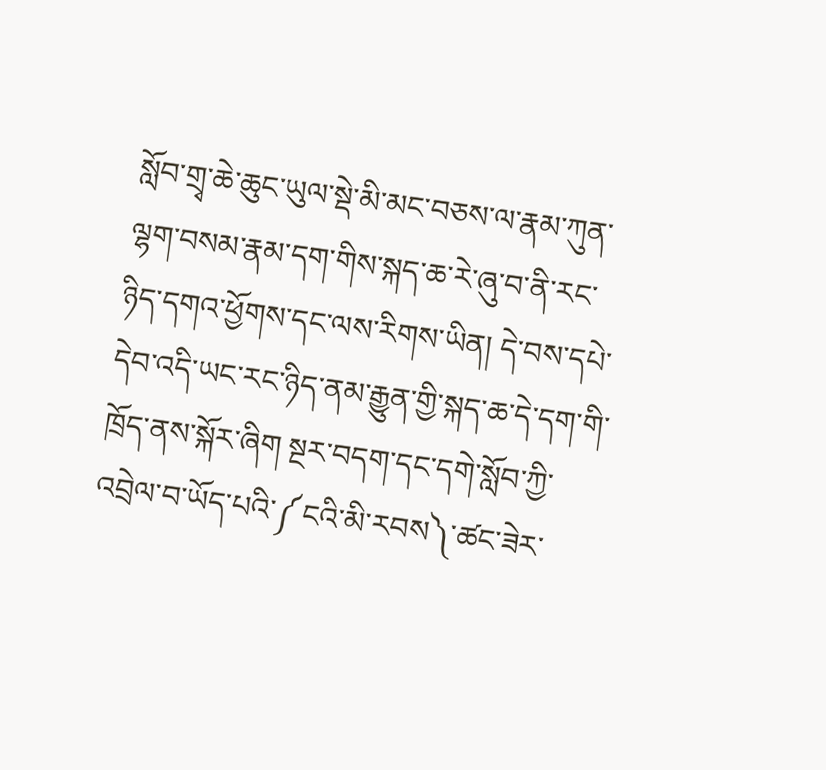སློབ་གྲྭ་ཆེ་ཆུང་ཡུལ་སྡེ་མི་མང་བཅས་ལ་རྣམ་ཀུན་ལྷག་བསམ་རྣམ་དག་གིས་སྐད་ཆ་རེ་ཞུ་བ་ནི་རང་ཉིད་དགའ་ཕྱོགས་དང་ལས་རིགས་ཡིན། དེ་བས་དཔེ་དེབ་འདི་ཡང་རང་ཉིད་ནམ་རྒྱུན་གྱི་སྐད་ཆ་དེ་དག་གི་ཁྲོད་ནས་སྐོར་ཞིག སྔར་བདག་དང་དགེ་སློབ་ཀྱི་འབྲེལ་བ་ཡོད་པའི་༼ངའི་མི་རབས༽་ཚང་ཟེར་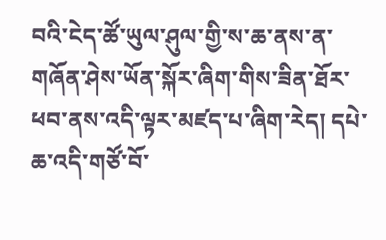བའི་ངེད་ཚོ་ཡུལ་ཤུལ་གྱི་ས་ཆ་ནས་ན་གཞོན་ཤེས་ཡོན་སྐོར་ཞིག་གིས་ཟིན་ཐོར་ཕབ་ནས་འདི་ལྟར་མཛད་པ་ཞིག་རེད། དཔེ་ཆ་འདི་གཙོ་བོ་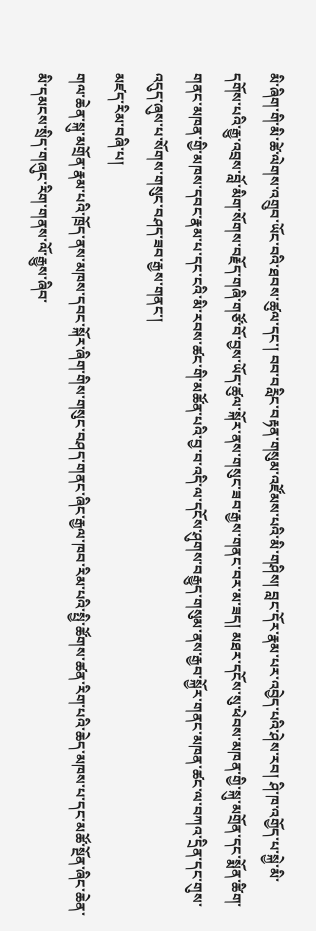མི་ཞིག་གི་མི་ཚེ་ལེགས་འགྲུབ་ཡོང་བའི་ཐབས་ཚུལ་དང་། བབ་བརླིང་བརྟན་གསུམ་འཛོམས་པའི་མི་གཤིས། བླང་དོར་རྣམ་པར་འབྱེད་པའི་ཤེས་རབ། ཤི་ཁ་འགྱོད་པ་སྐྱེ་མི་དགོས་པའི་རྒྱུ་འབྲས་བློ་མིག་སོགས་བརྗོད་གཞི་གཙོ་བོ་བྱས་ཡོད་ཚུལ་སྐོར་ནས་གསུང་ཟབ་རྒྱས་གནང་བར་མ་ཟད། མཐར་དངོས་སུ་ཕེབས་མཁན་གྱི་སྐུ་མགྲོན་དང་སྨོན་ཚིག་གནང་མཁན་གྱི་མཁས་དབང་རྣམ་པ་དང་ངའི་མི་རབས་ཚང་གི་མཚོན་པའི་བྱ་བ་འདི་ལ་དངོས་ཤུགས་བརྒྱུད་གསུམ་ནས་རྒྱབ་སྐྱོར་གནང་མཁན་ཚང་ལ་བཀའ་དྲིན་དང་གུས་འདུད་ཞུས་པ་སོགས་གསུང་བཤད་ཟབ་རྒྱས་གནང་།
མཛད་རིམ་བཞི་པ།
གལ་ཆེན་སྐུ་མགྲོན་རྣམ་པའི་ཁྲོད་ནས་མཁས་དབང་སྐོར་ཞིག་གིས་གསུང་བཤད་གནང་ཞིང་རྒྱལ་ཁབ་རིམ་པའི་སྤྱི་ཚོགས་ཚན་རིག་པའི་ཆེད་མཁས་པ་དང་མཚོ་སྔོན་ཞིང་ཆེན་མི་དམངས་སྲིད་གཞུང་རིག་གནས་ལོ་རྒྱུས་ཞིབ་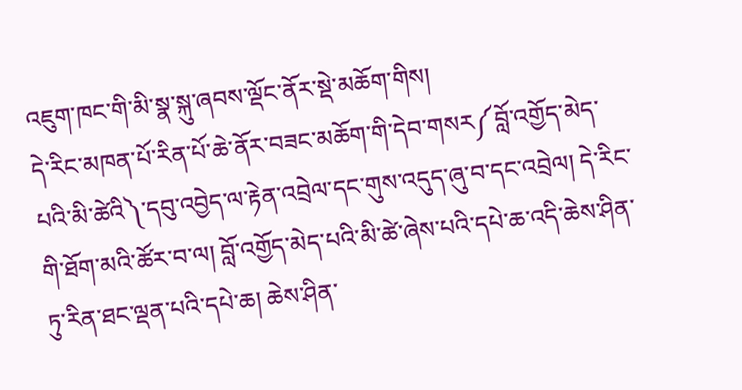འཇུག་ཁང་གི་མི་སྣ་སྐུ་ཞབས་ལྡོང་ནོར་སྡེ་མཆོག་གིས།
དེ་རིང་མཁན་པོ་རིན་པོ་ཆེ་ནོར་བཟང་མཆོག་གི་དེབ་གསར༼བློ་འགྱོད་མེད་པའི་མི་ཚེའི༽་དབུ་འབྱེད་ལ་རྟེན་འབྲེལ་དང་གུས་འདུད་ཞུ་བ་དང་འབྲེལ། དེ་རིང་གི་ཐོག་མའི་ཚོར་བ་ལ། བློ་འགྱོད་མེད་པའི་མི་ཚེ་ཞེས་པའི་དཔེ་ཆ་འདི་ཆེས་ཤིན་ཏུ་རིན་ཐང་ལྡན་པའི་དཔེ་ཆ། ཆེས་ཤིན་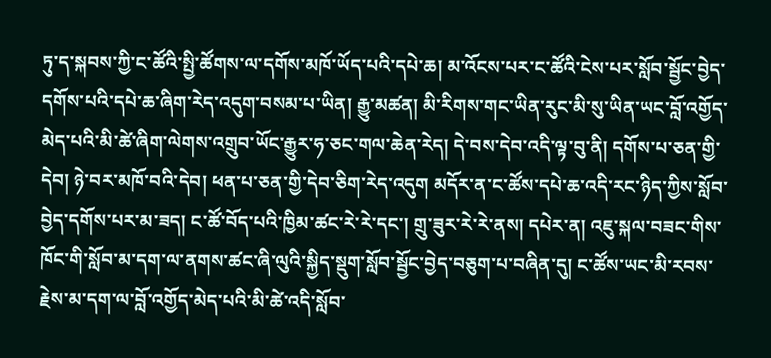ཏུ་ད་སྐབས་ཀྱི་ང་ཚོའི་སྤྱི་ཚོགས་ལ་དགོས་མཁོ་ཡོད་པའི་དཔེ་ཆ། མ་འོངས་པར་ང་ཚོའི་ངེས་པར་སློབ་སྦྱོང་བྱེད་དགོས་པའི་དཔེ་ཆ་ཞིག་རེད་འདུག་བསམ་པ་ཡིན། རྒྱུ་མཚན། མི་རིགས་གང་ཡིན་རུང་མི་སུ་ཡིན་ཡང་བློ་འགྱོད་མེད་པའི་མི་ཚེ་ཞིག་ལེགས་འགྲུབ་ཡོང་རྒྱུར་ཧ་ཅང་གལ་ཆེན་རེད། དེ་བས་དེབ་འདི་ལྟ་བུ་ནི། དགོས་པ་ཅན་གྱི་དེབ། ཉེ་བར་མཁོ་བའི་དེབ། ཕན་པ་ཅན་གྱི་དེབ་ཅིག་རེད་འདུག མདོར་ན་ང་ཚོས་དཔེ་ཆ་འདི་རང་ཉིད་ཀྱིས་སློབ་བྱེད་དགོས་པར་མ་ཟད། ང་ཚོ་བོད་པའི་ཁྱིམ་ཚང་རེ་རེ་དང་། གྲུ་ཟུར་རེ་རེ་ནས། དཔེར་ན། འཇུ་སྐལ་བཟང་གིས་ཁོང་གི་སློབ་མ་དག་ལ་ནགས་ཚང་ཞི་ལུའི་སྐྱིད་སྡུག་སློབ་སྦྱོང་བྱེད་བཅུག་པ་བཞིན་དུ། ང་ཚོས་ཡང་མི་རབས་རྗེས་མ་དག་ལ་བློ་འགྱོད་མེད་པའི་མི་ཚེ་འདི་སློབ་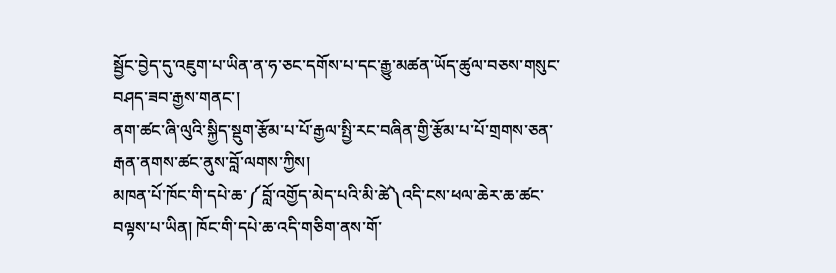སྦྱོང་བྱེད་དུ་འཇུག་པ་ཡིན་ན་ཧ་ཅང་དགོས་པ་དང་རྒྱུ་མཚན་ཡོད་ཚུལ་བཅས་གསུང་བཤད་ཟབ་རྒྱས་གནང་།
ནག་ཚང་ཞི་ལུའི་སྐྱིད་སྡུག་རྩོམ་པ་པོ་རྒྱལ་སྤྱི་རང་བཞིན་གྱི་རྩོམ་པ་པོ་གྲགས་ཅན་རྒན་ནགས་ཚང་ནུས་བློ་ལགས་ཀྱིས།
མཁན་པོ་ཁོང་གི་དཔེ་ཆ་༼བློ་འགྱོད་མེད་པའི་མི་ཚེ༽འདི་ངས་ཕལ་ཆེར་ཆ་ཚང་བལྟས་པ་ཡིན། ཁོང་གི་དཔེ་ཆ་འདི་གཅིག་ནས་གོ་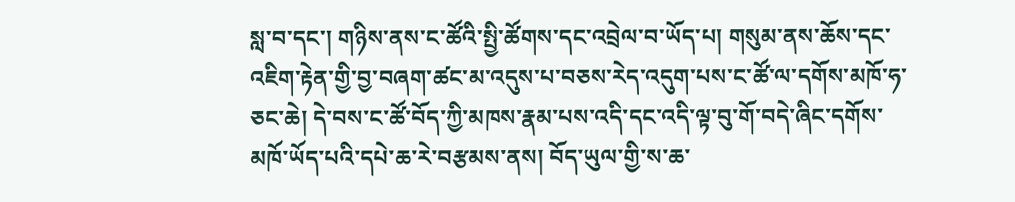སླ་བ་དང་། གཉིས་ནས་ང་ཚོའི་སྤྱི་ཚོགས་དང་འབྲེལ་བ་ཡོད་པ། གསུམ་ནས་ཆོས་དང་འཇིག་རྟེན་གྱི་བྱ་བཞག་ཚང་མ་འདུས་པ་བཅས་རེད་འདུག་པས་ང་ཚོ་ལ་དགོས་མཁོ་ཧ་ཅང་ཆེ། དེ་བས་ང་ཚོ་བོད་ཀྱི་མཁས་རྣམ་པས་འདི་དང་འདི་ལྟ་བུ་གོ་བདེ་ཞིང་དགོས་མཁོ་ཡོད་པའི་དཔེ་ཆ་རེ་བརྩམས་ནས། བོད་ཡུལ་གྱི་ས་ཆ་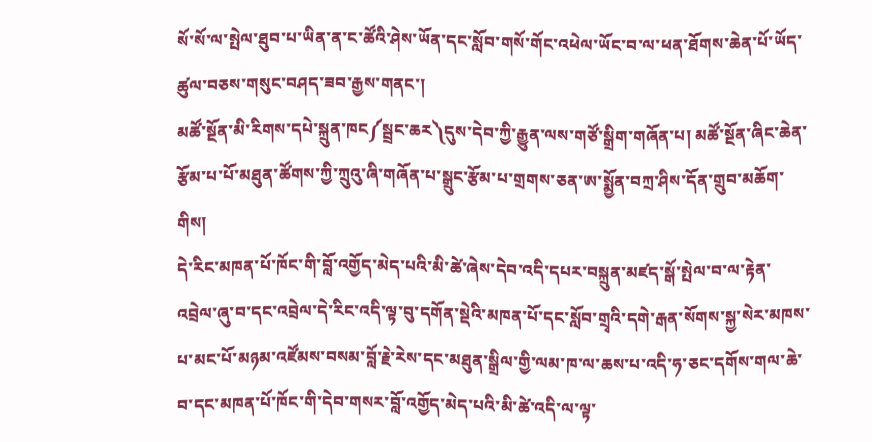སོ་སོ་ལ་སྤེལ་ཐུབ་པ་ཡིན་ན་ང་ཚོའི་ཤེས་ཡོན་དང་སློབ་གསོ་གོང་འཕེལ་ཡོང་བ་ལ་ཕན་ཐོགས་ཆེན་པོ་ཡོད་ཚུལ་བཅས་གསུང་བཤད་ཟབ་རྒྱས་གནང་།
མཚོ་སྔོན་མི་རིགས་དཔེ་སྐྲུན་ཁང༼སྦྲང་ཆར༽དུས་དེབ་ཀྱི་རྒྱུན་ལས་གཙོ་སྒྲིག་གཞོན་པ། མཚོ་སྔོན་ཞིང་ཆེན་རྩོམ་པ་པོ་མཐུན་ཚོགས་ཀྱི་ཀྲུའུ་ཞི་གཞོན་པ་སྒྲུང་རྩོམ་པ་གྲགས་ཅན་ཨ་སྨྱོན་བཀྲ་ཤིས་དོན་གྲུབ་མཆོག་གིས།
དེ་རིང་མཁན་པོ་ཁོང་གི་བློ་འགྱོད་མེད་པའི་མི་ཚེ་ཞེས་དེབ་འདི་དཔར་བསྐྲུན་མཛད་སྒོ་སྤེལ་བ་ལ་རྟེན་འབྲེལ་ཞུ་བ་དང་འབྲེལ་དེ་རིང་འདི་ལྟ་བུ་དགོན་སྡེའི་མཁན་པོ་དང་སློབ་གྲྭའི་དགེ་རྒན་སོགས་སྐྱ་སེར་མཁས་པ་མང་པོ་མཉམ་འཛོམས་བསམ་བློ་རྗེ་རེས་དང་མཐུན་སྒྲིལ་གྱི་ལམ་ཁ་ལ་ཆས་པ་འདི་ཧ་ཅང་དགོས་གལ་ཆེ་བ་དང་མཁན་པོ་ཁོང་གི་དེབ་གསར་བློ་འགྱོད་མེད་པའི་མི་ཚེ་འདི་ལ་ལྟ་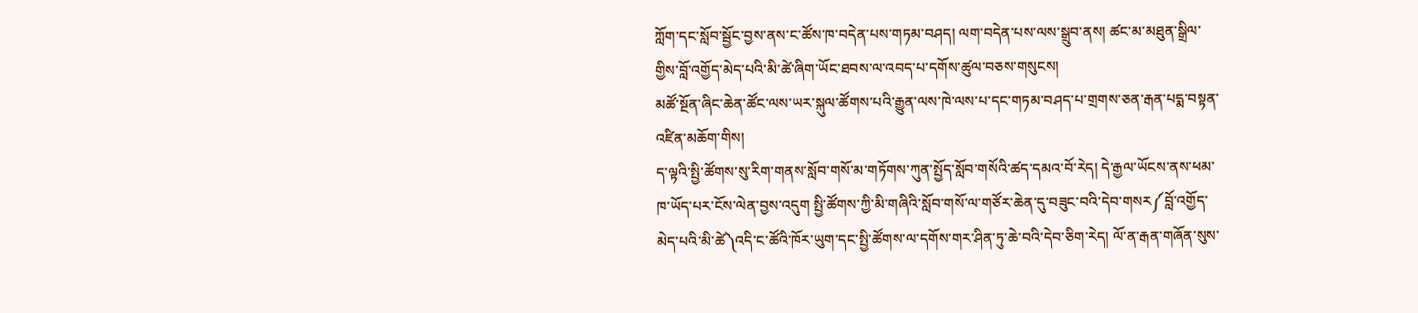ཀློག་དང་སློབ་སྦྱོང་བྱས་ནས་ང་ཚོས་ཁ་བདེན་པས་གཏམ་བཤད། ལག་བདེན་པས་ལས་སྒྲུབ་ནས། ཚང་མ་མཐུན་སྒྲིལ་གྱིས་བློ་འགྱོད་མེད་པའི་མི་ཚེ་ཞིག་ཡོང་ཐབས་ལ་འབད་པ་དགོས་ཚུལ་བཅས་གསུངས།
མཚོ་སྔོན་ཞིང་ཆེན་ཚོང་ལས་ཡར་སྐུལ་ཚོགས་པའི་རྒྱུན་ལས་ཁེ་ལས་པ་དང་གཏམ་བཤད་པ་གྲགས་ཅན་རྒན་པདྨ་བསྟན་འཛིན་མཆོག་གིས།
ད་ལྟའི་སྤྱི་ཚོགས་སུ་རིག་གནས་སློབ་གསོ་མ་གཏོགས་ཀུན་སྤྱོད་སློབ་གསོའི་ཚད་དམའ་བོ་རེད། དེ་རྒྱལ་ཡོངས་ནས་ཕམ་ཁ་ཡོད་པར་ངོས་ལེན་བྱས་འདུག སྤྱི་ཚོགས་ཀྱི་མི་གཞིའི་སློབ་གསོ་ལ་གཙོར་ཆེན་དུ་བཟུང་བའི་དེབ་གསར༼བློ་འགྱོད་མེད་པའི་མི་ཚེ༽འདི་ང་ཚོའི་ཁོར་ཡུག་དང་སྤྱི་ཚོགས་ལ་དགོས་གར་ཤིན་ཏུ་ཆེ་བའི་དེབ་ཅིག་རེད། ལོ་ན་རྒན་གཞོན་སུས་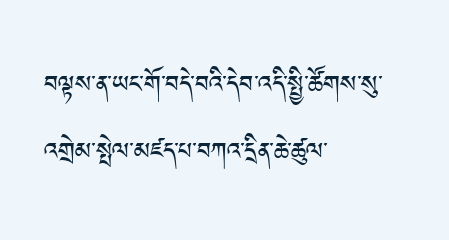བལྟས་ན་ཡང་གོ་བདེ་བའི་དེབ་འདི་སྤྱི་ཚོགས་སུ་འགྲེམ་སྤེལ་མཛད་པ་བཀའ་དྲིན་ཆེ་ཚུལ་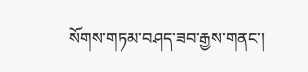སོགས་གཏམ་བཤད་ཟབ་རྒྱས་གནང་།